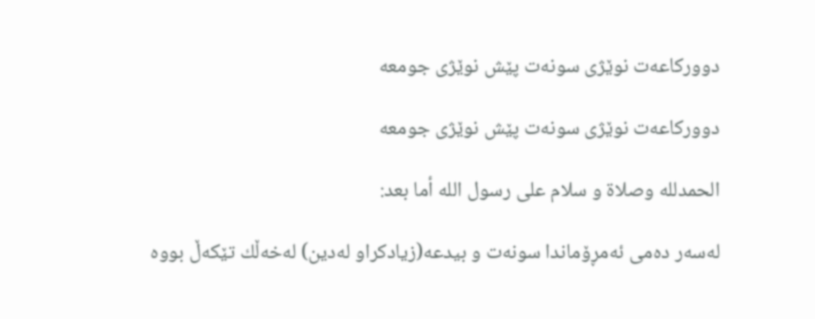دوورکاعه‌ت نوێژی سونه‌ت پێش نوێژی جومعه‌

دوورکاعه‌ت نوێژی سونه‌ت پێش نوێژی جومعه‌

الحمدلله وصلاة و سلام على رسول الله أما بعد:

له‌سه‌ر ده‌مى ئه‌مڕۆماندا سونه‌ت و بيدعه‌(زيادكراو له‌دين) له‌خه‌ڵك تێكه‌ڵ بووه‌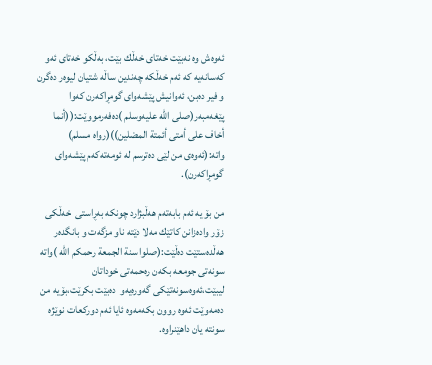ئه‌وه‌ش وه‌ نه‌بێت خه‌تاى خه‌ڵك بێت، به‌ڵكو خه‌تاى ئه‌و كه‌سانه‌يه‌ كه‌ ئه‌م خه‌ڵكه‌ چه‌ندين ساڵه‌ شتيان ليوه‌ر ده‌گرن و فير ده‌بن، ئه‌وانيش پێشه‌واى گومڕاكه‌رن كه‌وا پێغه‌مبه‌ر(صلی الله‌ علیه‌وسلم )ده‌فه‌رمووێت:((أنما أخاف على أمتى أئمتة المضلين))(رواه مسلم) واته‌:(ئه‌وه‌ى من لێى ده‌ترسم له‌ ئومه‌ته‌كه‌م پێشه‌واى گومڕاكه‌رن).

من بۆ يه‌ ئه‌م بابه‌ته‌م هه‌ڵبژارد چونكه‌ به‌ڕاستى  خه‌ڵكى زۆر واده‌زانن كاتێك مه‌لا دێته‌ ناو مزگه‌ت و بانگده‌ر  هه‌ڵده‌ستێت ده‌ڵێت:(صلوا سنة الجمعة رحمكم الله )واته‌ سونه‌تى جومعه‌ بكه‌ن ره‌حمه‌تى خوداتان ليبێت،ئه‌وه‌سونه‌تێكى گه‌وره‌يه‌و  ده‌بێت بكرێت،بۆيه‌ من ده‌مه‌وێت ئه‌وه‌ روون بكه‌مه‌وه‌ ئايا ئه‌م دوركعات نوێژه‌ سونته‌ يان داهێنراوه‌.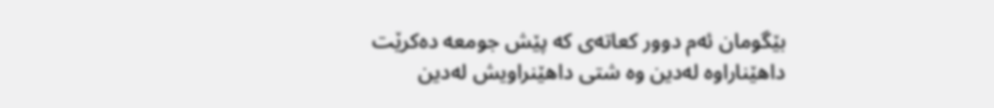بێگومان ئه‌م دوور كعاته‌ى كه‌ پێش جومعه‌ ده‌كرێت داهێناراوه‌ له‌دين وه‌ شتى داهێنراويش له‌دين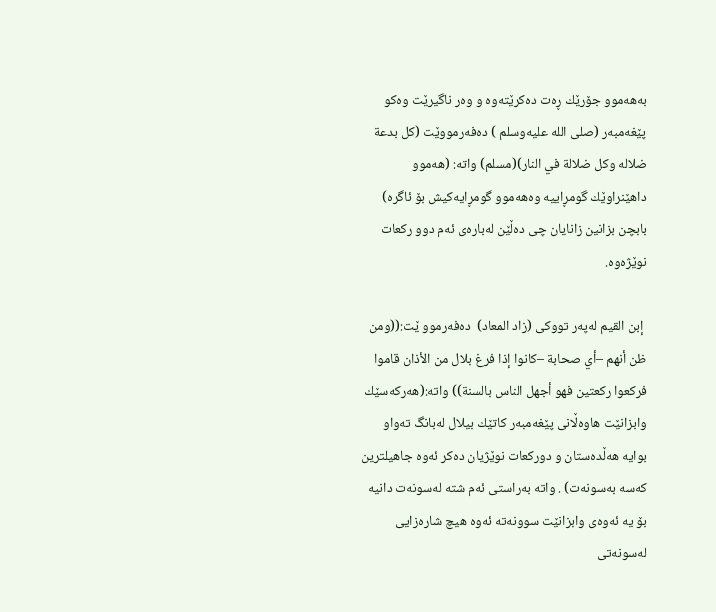به‌هه‌موو جۆرێك ڕه‌ت ده‌كرێته‌وه‌ و وه‌ر ناگيرێت وه‌كو پێغه‌مبه‌ر (صلی الله‌ علیه‌وسلم ) ده‌فه‌رمووێت (كل بدعة ضلاله وكل ضلالة في النار)(مسلم) واته‌: (هه‌موو داهێنراوێك گومڕاييه‌ وه‌هه‌موو گومڕايه‌كيش بۆ ئاگره‌) بابچن بزانين زانايان چى ده‌ڵێن له‌باره‌ى ئه‌م دوو ركعات  نوێژه‌وه‌.

 إبن القيم له‌په‌ر تووكى (زاد المعاد)  ده‌فه‌رموو ێت:((ومن ظن أنهم –أي صحابة –كانوا إذا فرغ بلال من الأذان قاموا فركعوا ركعتين فهو أجهل الناس بالسنة)) واته‌:(هه‌ركه‌سێك وابزانێت هاوه‌ڵانى پێغه‌مبه‌ر كاتێك بيلال له‌بانگ ته‌واو بوايه‌ هه‌ڵده‌ستان و دوركعات نوێژيان ده‌كر ئه‌وه‌ جاهيلترين كه‌سه‌ به‌سونه‌ت) . واته‌ به‌راستى ئه‌م شته‌ له‌سونه‌ت دانيه‌ بۆ يه‌ ئه‌وه‌ى وابزانێت سوونه‌ته‌ ئه‌وه‌ هيچ شاره‌زايى له‌سونه‌تى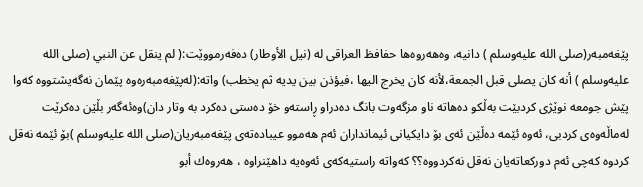پێغه‌مبه‌ر(صلی الله‌ علیه‌وسلم ) دانيه‌، وه‌هه‌روه‌ها حفافظ العراقى له‌ (نيل الأوطار) ده‌فه‌رمووێت:( لم ينقل عن النبي (صلی الله‌ علیه‌وسلم ) أنه كان يصلى قبل الجمعة،لأنه كان يخرج اليها ،فيؤذن بين يديه ثم يخطب) واته‌:(له‌پێغه‌مبه‌ره‌وه‌ پێمان نه‌گه‌يشتووه‌ كه‌وا پێش جومعه‌ نوێژى كردبێت به‌ڵكو ده‌هاته‌ ناو مزگه‌وت بانگ ده‌دراو ڕاسته‌و خۆ ده‌ستى ده‌كرد به‌ وتار دان)وه‌ئه‌گه‌ر بڵێن ده‌كرێت له‌ماڵه‌وه‌ى كردبى، ئه‌وه‌ ئێمه‌ ده‌ڵێن ئه‌ى بۆ دايكيانى ئيمانداران ئه‌م هه‌موو عيباده‌ته‌ى پێغه‌مبه‌ريان(صلی الله‌ علیه‌وسلم )بۆ ئێمه‌ نه‌قل كردوه‌ كه‌چى ئه‌م دوركعاته‌يان نه‌قل نه‌كردووه‌؟؟ كه‌واته‌ راستيه‌كه‌ى ئه‌وه‌يه‌ داهێنراوه‌ ، هه‌روه‌ك أبو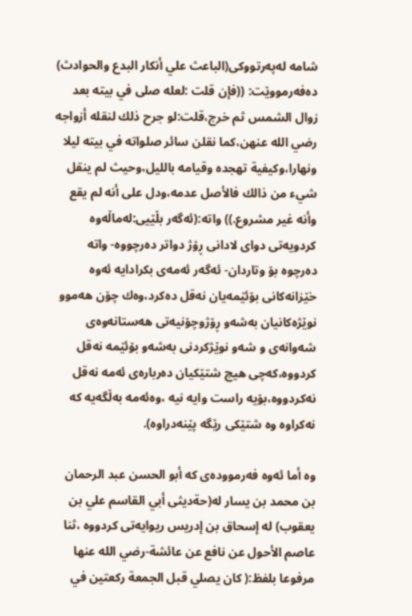شامه‌ له‌په‌رتووكى(الباعث علي أنكار البدع والحوادث) ده‌فه‌رمووێت: ((فإن قلت :لعله صلى في بيته بعد زوال الشمس ثم خرج،قلت:لو جرح ذلك لنقله أزواجه رضي الله عنهن،كما نقلن سائر صلواته في بيته ليلا ونهارا،وكيفية تهجده وقيامه بالليل،وحيث لم ينقل شيء من ذالك فالأصل عدمه،ودل على أنه لم يقع وأنه غير مشروع.)) واته‌:(ئه‌گه‌ر بڵێيى:له‌ماڵه‌وه‌ كردويه‌تى دواى لادانى ڕۆژ دواتر ده‌رچووه‌- واته‌ ده‌رچوه‌ بۆ وتاردان- ئه‌گه‌ر ئه‌مه‌ى بكرادايه‌ ئه‌وه‌ خێزانه‌كانى بۆئێمه‌يان نه‌قل ده‌كرد،وه‌ك چۆن هه‌موو نوێژه‌كانيان به‌شه‌و ڕۆژوچۆنيه‌تى هه‌ستانه‌وه‌ى شه‌وانه‌ى و شه‌و نوێژكردنى به‌شه‌و بۆئێمه‌ نه‌قل كردووه‌،كه‌چى هيچ شتێكيان ده‌رباره‌ى ئه‌مه‌ نه‌قل نه‌كردووه‌،بۆيه‌ راست وايه‌ نيه‌ ،وه‌ئه‌مه‌ به‌ڵگه‌يه‌ كه‌ نه‌كراوه‌ وه‌ شتێكى رێگه‌ پێنه‌دراوه‌).

وه‌ أما ئه‌وه‌ فه‌رمووده‌ى كه‌ أبو الحسن عبد الرحمان بن محمد بن يسار له‌(حةديثى أبي القاسم علي بن يعقوب) له‌ إسحاق بن إدريس ريوايه‌تى كردووه‌ ،ثنا عاصم الأحول عن نافع عن عائشة-رضي الله عنها مرفوعا بلفظ:( كان يصلي قبل الجمعة ركعتين في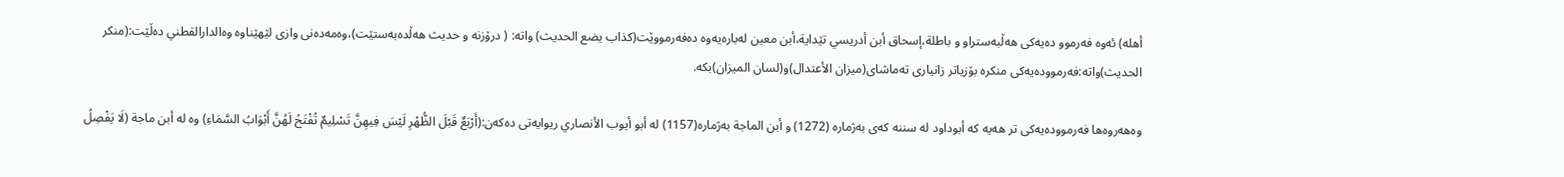أهله) ئه‌وه‌ فه‌رموو ده‌يه‌كى هه‌ڵبه‌ستراو و باطلة،إسحاق أبن أدريسي تێداية،أبن معين له‌باره‌يه‌وه‌ ده‌فه‌رمووێت(كذاب يضع الحديث) واته‌: ( درۆزنه‌ و حديث هه‌ڵده‌به‌ستێت)،وه‌مه‌ده‌نى وازى لێهێناوه‌ وه‌الدارالقطني ده‌ڵێت:(منكر الحديث)واته‌:فه‌رمووده‌يه‌كى منكره‌ بۆزياتر زانيارى ته‌ماشاى(ميزان الأعتدال)و(لسان الميزان)بكه‌.

وه‌هه‌روه‌ها فه‌رمووده‌يه‌كى تر هه‌يه‌ كه‌ أبوداود له‌ سننه‌ كه‌ى به‌ژماره‌ (1272) و أبن الماجة به‌ژماره‌(1157) له‌ أبو أيوب الأنصاري ريوايه‌تى ده‌كه‌ن:(أَرْبَعٌ قَبْلَ الظُّهْرِ لَيْسَ فِيهِنَّ تَسْلِيمٌ تُفْتَحُ لَهُنَّ أَبْوَابُ السَّمَاءِ) وه‌ له‌ أبن ماجة (لَا يَفْصِلُ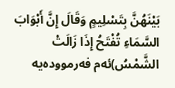بَيْنَهُنَّ بِتَسْلِيمٍ وَقَالَ إِنَّ أَبْوَابَ السَّمَاءِ تُفْتَحُ إِذَا زَالَتْ الشَّمْسُ)ئه‌م فه‌رمووده‌يه‌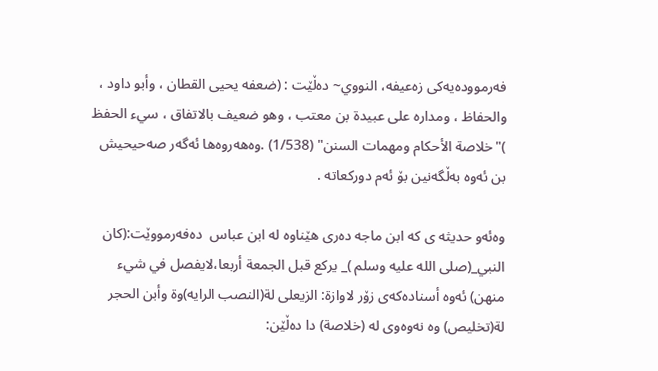فه‌رمووده‌يه‌كى زه‌عيفه‌، النووي~ ده‌ڵێت : (ضعفه يحيى القطان ، وأبو داود ، والحفاظ ، ومداره على عبيدة بن معتب ، وهو ضعيف بالاتفاق ، سيء الحفظ )"خلاصة الأحكام ومهمات السنن" (1/538) .وه‌هه‌روه‌ها ئه‌گه‌ر صه‌حيحيش بن ئه‌وه‌ به‌ڵگه‌نين بۆ ئه‌م دوركعاته‌ .

وه‌ئه‌و حديثه ى كه‌ ابن ماجه‌ ده‌رى هێناوه‌ له‌ ابن عباس  ده‌فه‌رمووێت:(كان النبي_(صلی الله‌ علیه‌ وسلم )_ يركع قبل الجمعة أربعا،لايفصل في شيء منهن) ئه‌وه‌ أسناده‌که‌ی زۆر لاوازة: الزيعلى لة(النصب الرايه)وة وأبن الحجر لة(تخليص) وه‌ نه‌وه‌وى له‌ (خلاصة) دا ده‌ڵێن: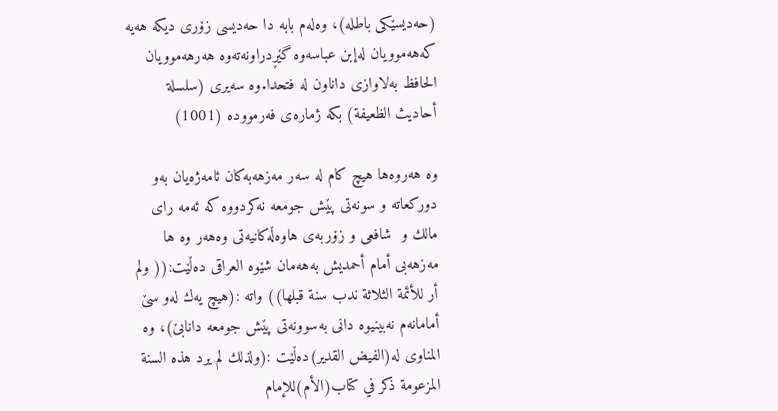(حه‌ديسێكى باطله)، وه‌له‌م بابه‌ دا حه‌ديسى زۆرى ديكه‌ هه‌يه‌ كه‌هه‌موويان له‌إبن عباسه‌وه‌ گێڕدراونه‌ته‌وه‌ هه‌رهه‌موويان الحافظ به‌لاوازى داناون له‌ فتحدا.وه‌ سه‌يرى (سلسلة أحاديث الظعيفة) بكه‌ ژماره‌ى فه‌رمووده‌ (1001)

وه‌ هه‌روه‌ها هيچ كام له‌ سه‌ر مه‌زهه‌به‌كان ئامه‌ژه‌يان به‌و دوركعاته‌ و سونه‌تى پێش جومعه‌ نه‌كردووه‌ كه‌ ئه‌مه‌ راى مالك و  شافعى و زۆربه‌ى هاوه‌ڵه‌كانيه‌تى وه‌هه‌ر وه‌ ها مه‌زهه‌بى أمام أحمديش به‌هه‌مان شێوه‌ العراقى ده‌ڵێت:(( ولم أر للأئمة الثلاثة ندب سنة قبلها)) واته‌ :(هيچ يه‌ك له‌و سێ أمامانه‌م نه‌بينيوه‌ دانى به‌سوونه‌تى پێش جومعه‌ دانابێ)، وه‌ المناوى له‌(الفيض القدير)ده‌ڵێت :(ولذلك لم يرد هذه السنة المزعومة ذكر في كتاب(الأم)للإمام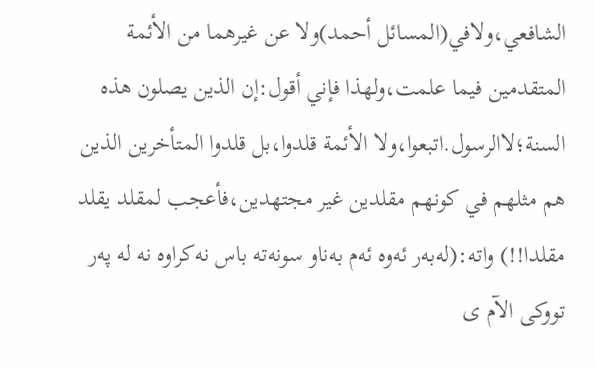الشافعي،ولافي(المسائل أحمد)ولا عن غيرهما من الأئمة المتقدمين فيما علمت،ولهذا فإني أقول:إن الذين يصلون هذه السنة؛لاالرسول.اتبعوا،ولا الأئمة قلدوا،بل قلدوا المتأخرين الذين هم مثلهم في كونهم مقلدين غير مجتهدين،فأعجب لمقلد يقلد مقلدا!!) واته‌:(له‌به‌ر ئه‌وه‌ ئه‌م به‌ناو سونه‌ته‌ باس نه‌كراوه‌ نه‌ له‌ په‌ر تووكى الآم ى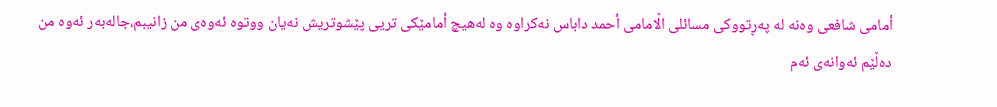أمامى شافعى وه‌نه‌ له‌ په‌ڕتووكى مسائلى اڵامامى أحمد داباس نه‌كراوه‌ وه‌ له‌هيچ أمامێكى تريى پێشوتريش نه‌يان ووتوه‌ ئه‌وه‌ى من زانيبم،جاله‌به‌ر ئه‌وه‌ من ده‌ڵێم ئه‌وانه‌ى ئه‌م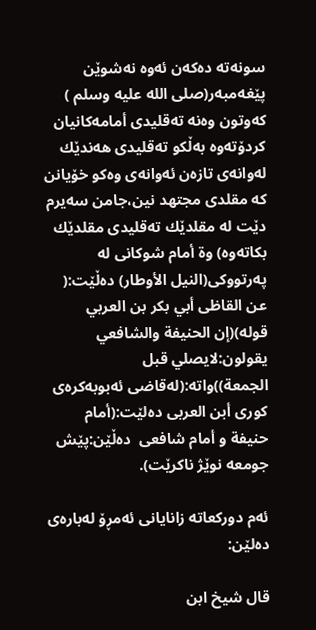سونه‌ته‌ ده‌كه‌ن ئه‌وه‌ نه‌شوێن پێغه‌مبه‌ر(صلی الله‌ علیه‌ وسلم ) كه‌وتون وه‌نه‌ ته‌قليدى أمامه‌كانيان كردۆته‌وه‌ به‌ڵكو ته‌قليدى هه‌ندێك له‌وانه‌ى تازه‌ن ئه‌وانه‌ى وه‌كو خۆيانن كه‌ مقلدى مجتهد نين،جامن سه‌يرم دێت له‌ مقلدێك ته‌قليدى مقلدێك بكاته‌وه‌) وة أمام شوكانى له‌ په‌رتووكى(النيل الأوطار) ده‌ڵێت:( عن القاظى أبي بكر بن العربي قوله)(إن الحنيفة والشافعي يقولون:لايصلي قبل الجمعة))واته‌:(له‌قاضى ئه‌بوبه‌كره‌ى كورى أبن العربى ده‌لێت:(أمام حنيفة و أمام شافعى  ده‌ڵێن:پێش جومعه‌ نوێژ ناكرێت).

ئه‌م دوركعاته‌ ‌زانايانى ئه‌مڕۆ له‌باره‌ى ده‌لێن:

قال شيخ ابن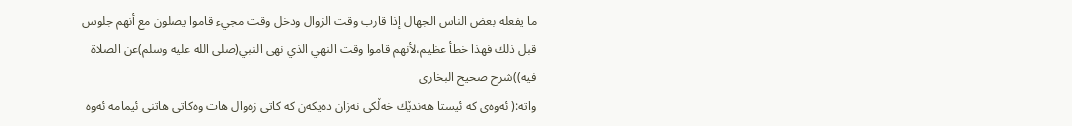ما يفعله بعض الناس الجهال إذا قارب وقت الزوال ودخل وقت مجيء قاموا يصلون مع أنهم جلوس قبل ذلك فهذا خطأ عظيم،لأنهم قاموا وقت النهي الذي نهى النبي(صلی الله ‌علیه ‌وسلم)عن الصلاة فيه))شرح صحيح البخارى                                                                                                                                                            واته‌:( ئه‌وه‌ى كه‌ ئيستا هه‌ندێك خه‌ڵكى نه‌زان ده‌يكه‌ن كه‌ كاتى زه‌وال هات وه‌كاتى هاتنى ئيمامه‌ ئه‌وه‌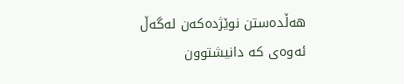هه‌ڵده‌ستن نوێژده‌كه‌ن له‌گه‌ڵ ئه‌وه‌ى كه‌ دانيشتوون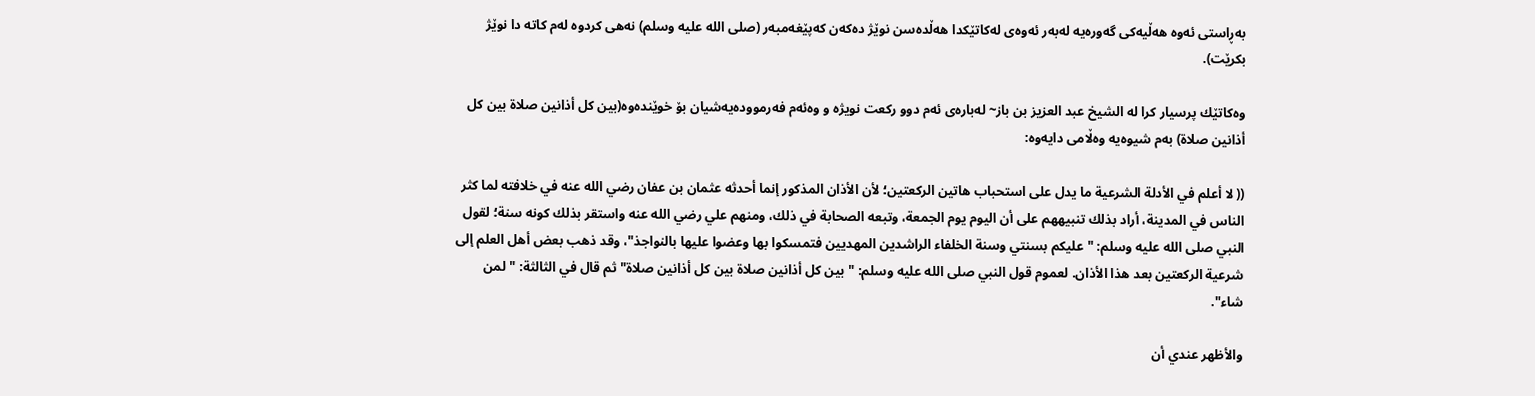به‌ڕاستى ئه‌وه‌ هه‌ڵيه‌كى گه‌وره‌يه‌ له‌به‌ر ئه‌وه‌ى له‌كاتێكدا هه‌ڵده‌سن نوێژ ده‌كه‌ن كه‌پێغه‌مبه‌ر (صلی الله‌ علیه‌ وسلم) نه‌هی کردوه‌ له‌م کاته‌ دا نوێژ بكرێت).

وه‌كاتێك پرسيار كرا له‌ الشيخ عبد العزيز بن باز~ له‌باره‌ى ئه‌م دوو ركعت نويژه‌ و وه‌ئه‌م فه‌رمووده‌يه‌شيان بۆ خوێنده‌وه‌(بين كل أذانين صلاة بين كل أذانين صلاة) به‌م شيوه‌يه‌ وه‌ڵامى دايه‌وه‌:

(( لا أعلم في الأدلة الشرعية ما يدل على استحباب هاتين الركعتين؛ لأن الأذان المذكور إنما أحدثه عثمان بن عفان رضي الله عنه في خلافته لما كثر الناس في المدينة، أراد بذلك تنبيههم على أن اليوم يوم الجمعة، وتبعه الصحابة في ذلك، ومنهم علي رضي الله عنه واستقر بذلك كونه سنة؛ لقول النبي صلى الله عليه وسلم: "عليكم بسنتي وسنة الخلفاء الراشدين المهديين فتمسكوا بها وعضوا عليها بالنواجذ"، وقد ذهب بعض أهل العلم إلى شرعية الركعتين بعد هذا الأذان. لعموم قول النبي صلى الله عليه وسلم: "بين كل أذانين صلاة بين كل أذانين صلاة" ثم قال في الثالثة: "لمن شاء".

والأظهر عندي أن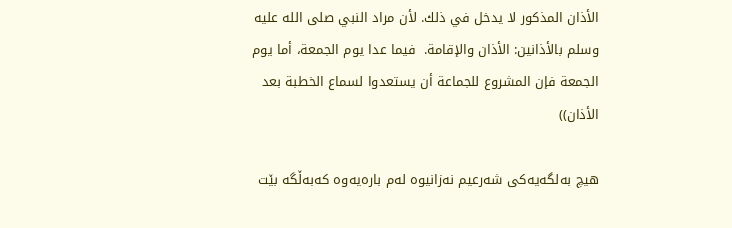الأذان المذكور لا يدخل في ذلك. لأن مراد النبي صلى الله عليه وسلم بالأذانين: الأذان والإقامة.  فيما عدا يوم الجمعة، أما يوم الجمعة فإن المشروع للجماعة أن يستعدوا لسماع الخطبة بعد الأذان))

هيچ به‌لگه‌يه‌كى شه‌رعيم نه‌زانيوه‌ له‌م باره‌يه‌وه‌ كه‌به‌ڵگه‌ بێت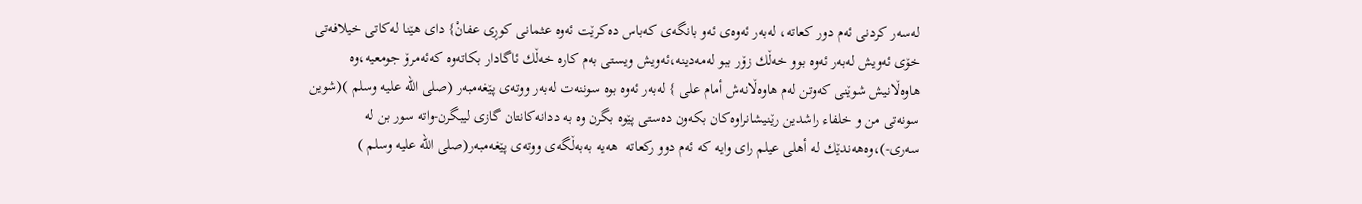له‌سه‌ر كردنى ئه‌م دور كعاته‌، له‌به‌ر ئه‌وه‌ى ئه‌و بانگه‌ى كه‌باس ده‌كرێت ئه‌وه‌ عثمانى كوڕى عفانْ} دای هێنا له‌كاتى خيلافه‌تى خۆى ئه‌ويش له‌به‌ر ئه‌وه‌ بوو خه‌ڵك زۆر ببو له‌مه‌دينه‌،ئه‌ويش ويستى به‌م كاره‌ خه‌ڵك ئاگادار بكاته‌وه‌ كه‌ئه‌مرۆ جومعيه‌،وه‌ هاوه‌ڵانيش شوێنى كه‌وتن له‌م هاوه‌ڵانه‌ش أمام على } له‌به‌ر ئه‌وه‌ بوه‌ سوننه‌ت له‌به‌ر ووته‌ى پێغه‌مبه‌ر (صلی الله‌ علیه‌ وسلم )(شوين سونه‌تى من و خلفاء راشدين رێنيشانراوه‌كان بكه‌ون ده‌ستى پێوه‌ بگرن وه‌ به‌ ددانه‌كانتان گازى ليبگرن-واته‌ سور بن له‌ سه‌رى-)،وه‌هه‌ندێك له‌ أهلى عيلم راى وايه‌ كه‌ ئه‌م دوو ركعاته‌  هه‌يه‌ به‌به‌ڵگه‌ى ووته‌ى پێغه‌مبه‌ر(صلی الله‌ علیه‌ وسلم )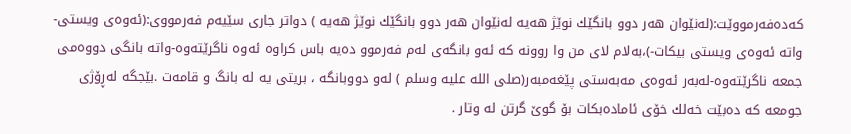كه‌ده‌فه‌رمووێت:(له‌نێوان هه‌ر دوو بانگێك نوێژ هه‌يه‌ له‌نێوان هه‌ر دوو بانگێك نوێژ هه‌يه‌ ) دواتر جارى سێيه‌م فه‌رمووى:(ئه‌وه‌ى ويستى- واته‌ ئه‌وه‌ى ويستى بيكات-)،به‌لام لاى من وا روونه‌ كه‌ ئه‌و بانگه‌ى له‌م فه‌رموو ده‌يه‌ باس كراوه‌ ئه‌وه‌ ناگرێته‌وه‌-واته‌ بانگى دووه‌مى جمعه‌ ناگرێته‌وه‌-له‌به‌ر ئه‌وه‌ى مه‌به‌ستى پێغه‌مبه‌ر(صلی الله‌ علیه‌ وسلم ) له‌و دووبانگه‌ ، بريتى يه‌ له‌ بانگ و قامه‌ت .بێجگه‌ له‌ڕۆژى جومعه‌ كه‌ ده‌بێت خه‌لك خۆى ئاماده‌بكات بۆ گوێ گرتن له‌ وتار .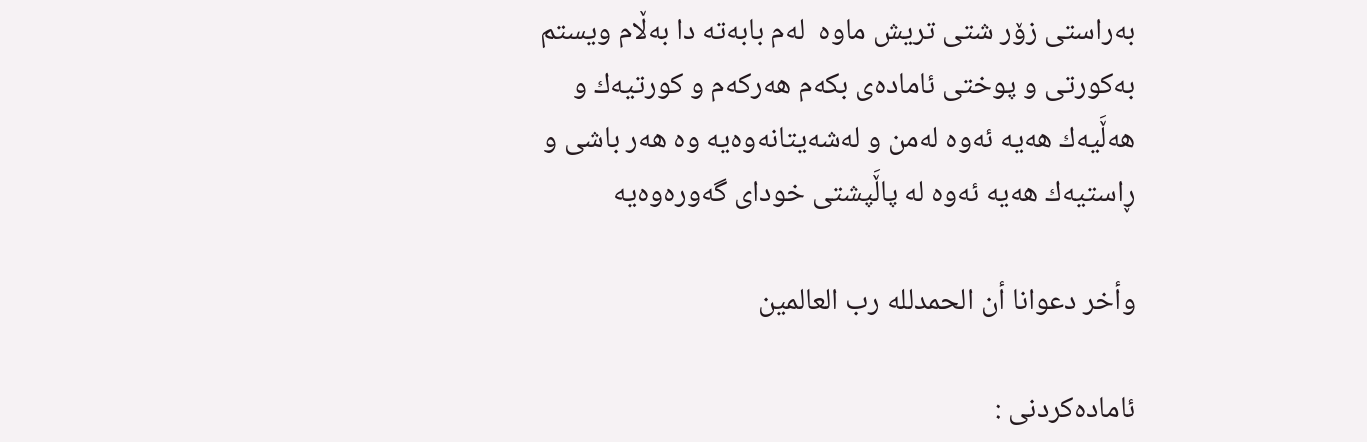به‌راستى زۆر شتى تريش ماوه‌  له‌م بابه‌ته‌ دا به‌ڵام ويستم به‌كورتى و پوختى ئاماده‌ى بكه‌م هه‌ركه‌م و كورتيه‌ك و هه‌ڵَيه‌ك هه‌يه‌ ئه‌وه‌ له‌من و له‌شه‌يتانه‌وه‌يه‌ وه‌ هه‌ر باشى و ڕاستيه‌ك هه‌يه‌ ئه‌وه‌ له‌ پاڵَپشتى خوداى گه‌وره‌وه‌يه‌

وأخر دعوانا أن الحمدلله رب العالمين

ئاماده‌کردنی :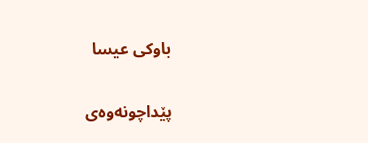باوکی عیسا

پێداچونه‌وه‌ی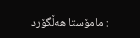: مامۆستا هه‌ڵگۆرد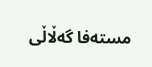مسته‌فا گه‌ڵاڵی